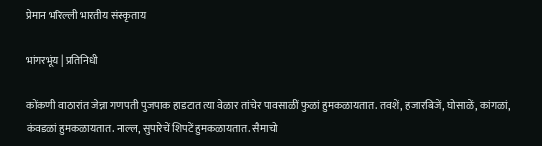प्रेमान भरिल्ली भारतीय संस्कृताय

भांगरभूंय | प्रतिनिधी

कोंकणी वाठारांत जेन्ना गणपती पुजपाक हाडटात त्या वेळार तांचेर पावसाळीं फुळां हुमकळायतात. तवशें, हजारबिजें, घोसाळें, कांगळां, कंवडळां हुमकळायतात. नाल्ल, सुपारेचें शिपटें हुमकळायतात. सैमाचो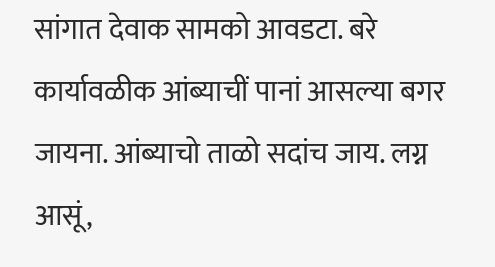सांगात देवाक सामको आवडटा. बरे कार्यावळीक आंब्याचीं पानां आसल्या बगर जायना. आंब्याचो ताळो सदांच जाय. लग्न आसूं,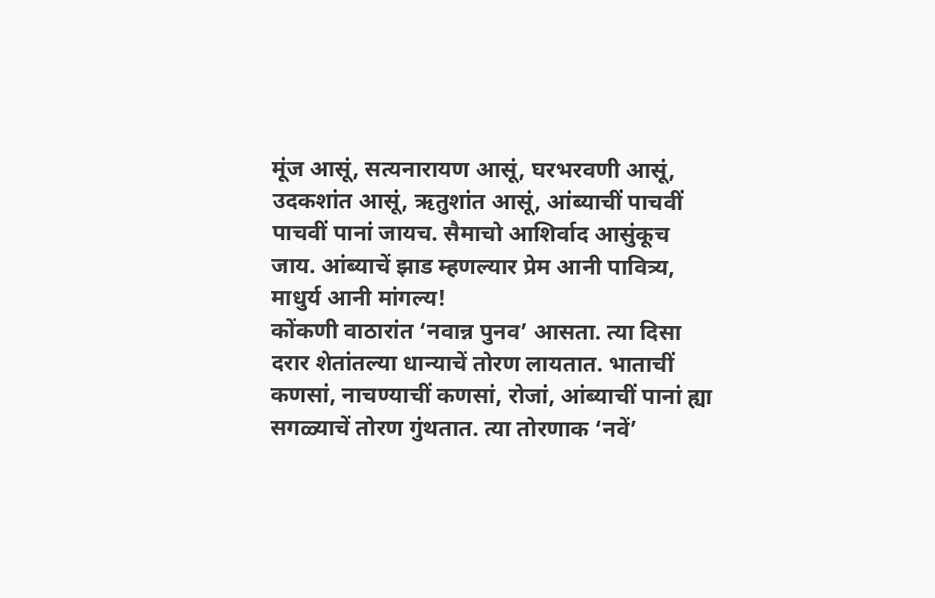मूंज आसूं, सत्यनारायण आसूं, घरभरवणी आसूं, उदकशांत आसूं, ऋतुशांत आसूं, आंब्याचीं पाचवीं पाचवीं पानां जायच. सैमाचो आशिर्वाद आसुंकूच जाय. आंब्याचें झाड म्हणल्यार प्रेम आनी पावित्र्य, माधुर्य आनी मांगल्य!
कोंकणी वाठारांत ‘नवान्न पुनव’ आसता. त्या दिसा दरार शेतांतल्या धान्याचें तोरण लायतात. भाताचीं कणसां, नाचण्याचीं कणसां, रोजां, आंब्याचीं पानां ह्या सगळ्याचें तोरण गुंथतात. त्या तोरणाक ‘नवें’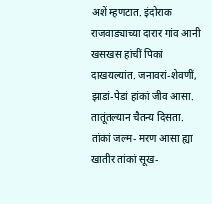अशें म्हणटात. इंदोराक राजवाड्याच्या दारार गांव आनी खसखस हांचीं पिकां दाखयल्यांत. जनावरां-शेवणीं, झाडां-पेडां हांकां जीव आसा. तातूंतल्यान चैतन्य दिसता. तांकां जल्म- मरण आसा ह्या खातीर तांकां सूख-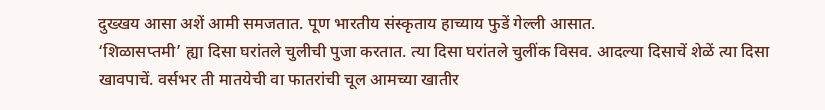दुख्खय आसा अशें आमी समजतात. पूण भारतीय संस्कृताय हाच्याय फुडें गेल्ली आसात.
‘शिळासप्तमी’ ह्या दिसा घरांतले चुलीची पुजा करतात. त्या दिसा घरांतले चुलींक विसव. आदल्या दिसाचें शेळें त्या दिसा खावपाचें. वर्सभर ती मातयेची वा फातरांची चूल आमच्या खातीर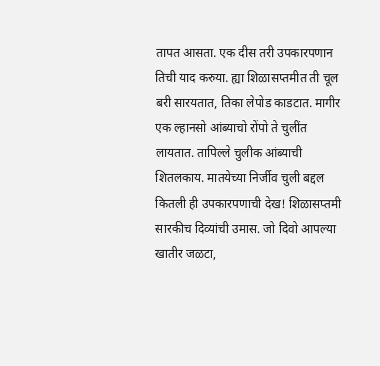तापत आसता. एक दीस तरी उपकारपणान तिची याद करुया. ह्या शिळासप्तमीत ती चूल बरी सारयतात, तिका लेपोड काडटात. मागीर एक ल्हानसो आंब्याचो रोंपो ते चुलींत लायतात. तापिल्ले चुलीक आंब्याची शितलकाय. मातयेच्या निर्जीव चुली बद्दल कितली ही उपकारपणाची देख! शिळासप्तमी सारकीच दिव्यांची उमास. जो दिवो आपल्या खातीर जळटा,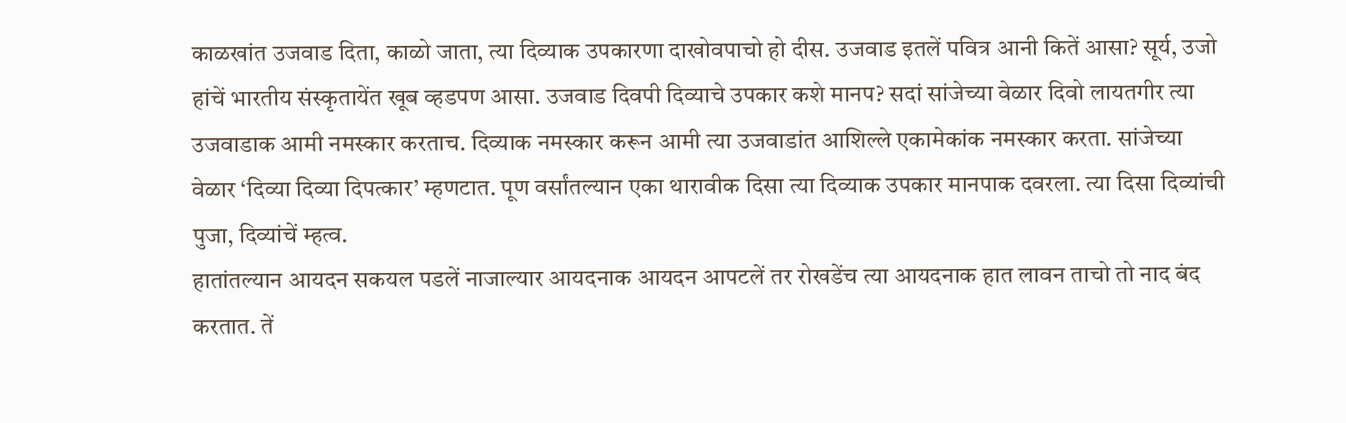काळखांत उजवाड दिता, काळो जाता, त्या दिव्याक उपकारणा दाखोवपाचो हो दीस. उजवाड इतलें पवित्र आनी कितें आसा? सूर्य, उजो हांचें भारतीय संस्कृतायेंत खूब व्हडपण आसा. उजवाड दिवपी दिव्याचे उपकार कशे मानप? सदां सांजेच्या वेळार दिवो लायतगीर त्या उजवाडाक आमी नमस्कार करताच. दिव्याक नमस्कार करून आमी त्या उजवाडांत आशिल्ले एकामेकांक नमस्कार करता. सांजेच्या वेळार ‘दिव्या दिव्या दिपत्कार’ म्हणटात. पूण वर्सांतल्यान एका थारावीक दिसा त्या दिव्याक उपकार मानपाक दवरला. त्या दिसा दिव्यांची पुजा, दिव्यांचें म्हत्व.
हातांतल्यान आयदन सकयल पडलें नाजाल्यार आयदनाक आयदन आपटलें तर रोखडेंच त्या आयदनाक हात लावन ताचो तो नाद बंद करतात. तें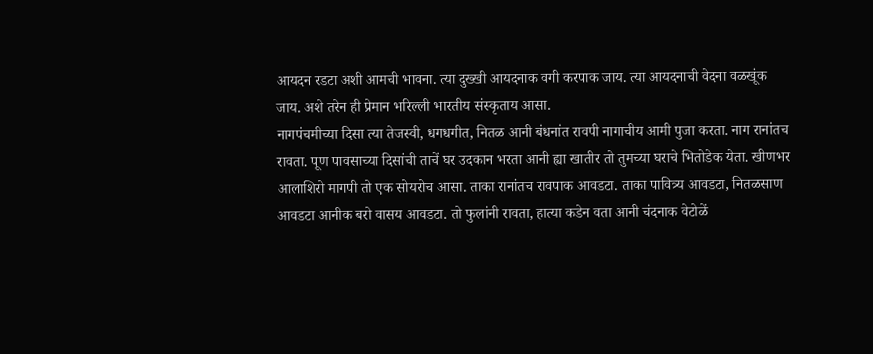आयदन रडटा अशी आमची भावना. त्या दुख्खी आयदनाक वगी करपाक जाय. त्या आयदनाची वेदना वळखूंक जाय. अशे तरेन ही प्रेमान भरिल्ली भारतीय संस्कृताय आसा.
नागपंचमीच्या दिसा त्या तेजस्वी, धगधगीत, नितळ आनी बंधनांत रावपी नागाचीय आमी पुजा करता. नाग रानांतच रावता. पूण पावसाच्या दिसांची ताचें घर उदकान भरता आनी ह्या खातीर तो तुमच्या घराचे भितोडेक येता. खीणभर आलाशिरो मागपी तो एक सोयरोच आसा. ताका रानांतच रावपाक आवडटा. ताका पावित्र्य आवडटा, नितळसाण आवडटा आनीक बरो वासय आवडटा. तो फुलांनी रावता, हात्या कडेन वता आनी चंदनाक वेटोळें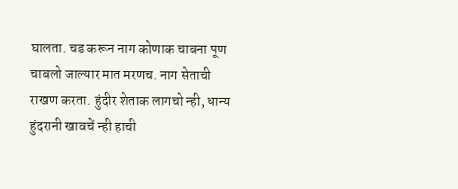घालता. चड करून नाग कोणाक चाबना पूण चाबलो जाल्यार मात मरणच. नाग सेताची राखण करता. हुंदीर शेताक लागचो न्ही, धान्य हुंदरानी खावचें न्ही हाची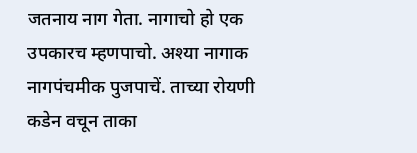जतनाय नाग गेता. नागाचो हो एक उपकारच म्हणपाचो. अश्या नागाक नागपंचमीक पुजपाचें. ताच्या रोयणी कडेन वचून ताका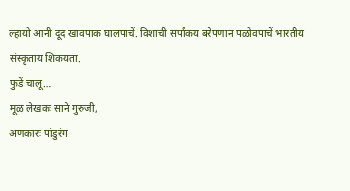ल्हायो आनी दूद खावपाक घालपाचें. विशाची सर्पांकय बरेपणान पळोवपाचें भारतीय संस्कृताय शिकयता.
फुडें चालू…
मूळ लेखकः साने गुरुजी,
अणकारः पांडुरंग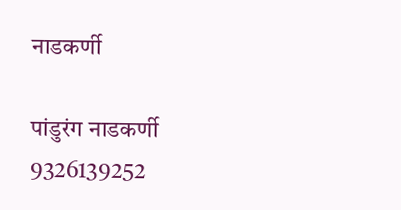नाडकर्णी

पांडुरंग नाडकर्णी
9326139252